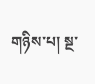གཉིས་པ། སྔ་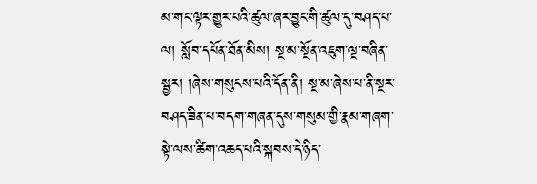མ་གང་ལྟར་གྱུར་པའི་ཚུལ་ཞར་བྱུང་གི་ཚུལ་དུ་བཤད་པ་ལ། སློབ་དཔོན་ཐོན་མིས། སྔ་མ་སྔོན་འཇུག་ལྔ་བཞིན་སྦྱར། །ཞེས་གསུངས་པའི་དོན་ནི། སྔ་མ་ཞེས་པ་ནི་སྔར་བཤད་ཟིན་པ་བདག་གཞན་དུས་གསུམ་གྱི་རྣམ་གཞག་སྟེ་ལས་ཚིག་འཆད་པའི་སྐབས་དེ་ཉིད་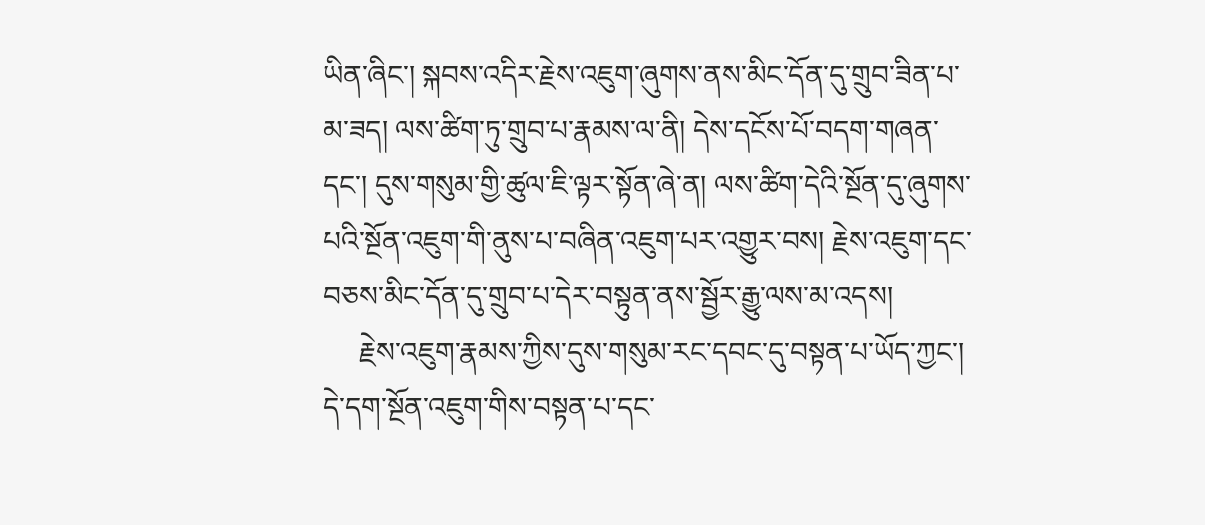ཡིན་ཞིང་། སྐབས་འདིར་རྗེས་འཇུག་ཞུགས་ནས་མིང་དོན་དུ་གྲུབ་ཟིན་པ་མ་ཟད། ལས་ཚིག་ཏུ་གྲུབ་པ་རྣམས་ལ་ནི། དེས་དངོས་པོ་བདག་གཞན་དང་། དུས་གསུམ་གྱི་ཚུལ་ཇི་ལྟར་སྟོན་ཞེ་ན། ལས་ཚིག་དེའི་སྔོན་དུ་ཞུགས་པའི་སྔོན་འཇུག་གི་ནུས་པ་བཞིན་འཇུག་པར་འགྱུར་བས། རྗེས་འཇུག་དང་བཅས་མིང་དོན་དུ་གྲུབ་པ་དེར་བསྟུན་ནས་སྦྱོར་རྒྱུ་ལས་མ་འདས།
     རྗེས་འཇུག་རྣམས་ཀྱིས་དུས་གསུམ་རང་དབང་དུ་བསྟན་པ་ཡོད་ཀྱང་། དེ་དག་སྔོན་འཇུག་གིས་བསྟན་པ་དང་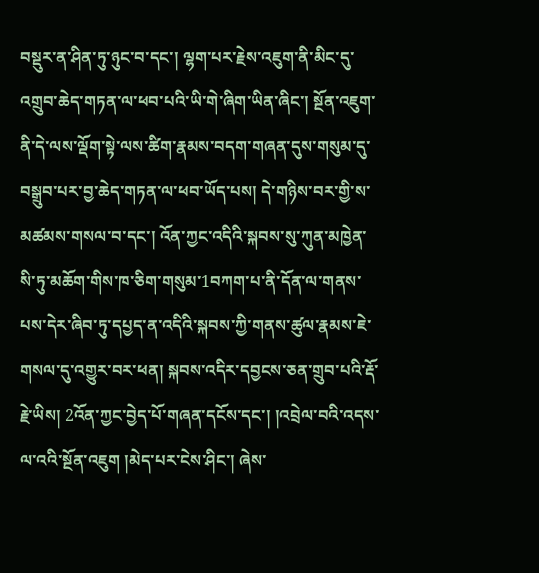བསྡུར་ན་ཤིན་ཏུ་ཉུང་བ་དང་། ལྷག་པར་རྗེས་འཇུག་ནི་མིང་དུ་འགྲུབ་ཆེད་གཏན་ལ་ཕབ་པའི་ཡི་གེ་ཞིག་ཡིན་ཞིང་། སྔོན་འཇུག་ནི་དེ་ལས་ལྡོག་སྟེ་ལས་ཚིག་རྣམས་བདག་གཞན་དུས་གསུམ་དུ་བསྒྲུབ་པར་བྱ་ཆེད་གཏན་ལ་ཕབ་ཡོད་པས། དེ་གཉིས་བར་གྱི་ས་མཚམས་གསལ་བ་དང་། འོན་ཀྱང་འདིའི་སྐབས་སུ་ཀུན་མཁྱེན་སི་ཏུ་མཆོག་གིས་ཁ་ཅིག་གསུམ་1བཀག་པ་ནི་དོན་ལ་གནས་པས་དེར་ཞིབ་ཏུ་དཔྱད་ན་འདིའི་སྐབས་ཀྱི་གནས་ཚུལ་རྣམས་ཇེ་གསལ་དུ་འགྱུར་བར་ཕན། སྐབས་འདིར་དབྱངས་ཅན་གྲུབ་པའི་རྡོ་རྗེ་ཡིས། 2འོན་ཀྱང་བྱེད་པོ་གཞན་དངོས་དང་། །འབྲེལ་བའི་འདས་ལ་འའི་སྔོན་འཇུག །མེད་པར་ངེས་ཤིང་། ཞེས་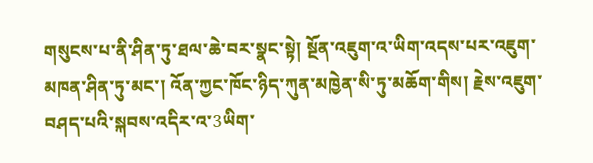གསུངས་པ་ནི་ཤིན་ཏུ་ཐལ་ཆེ་བར་སྣང་སྟེ། སྔོན་འཇུག་འ་ཡིག་འདས་པར་འཇུག་མཁན་ཤིན་ཏུ་མང་། འོན་ཀྱང་ཁོང་ཉིད་ཀུན་མཁྱེན་སི་ཏུ་མཆོག་གིས། རྗེས་འཇུག་བཤད་པའི་སྐབས་འདིར་འ་3ཡིག་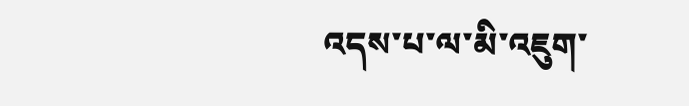འདས་པ་ལ་མི་འཇུག་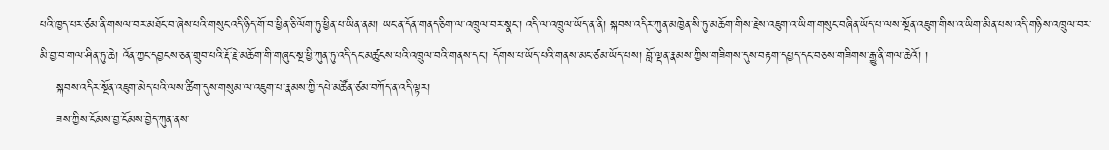པའི་ཁྱད་པར་ཙམ་ནི་གསལ་བར་མཐོང་བ་ཞེས་པའི་གསུང་འདི་ཉིད་གོ་བ་ཕྱིན་ཅི་ལོག་ཏུ་ཕྱིན་པ་ཡིན་ནམ། ཡང་ན་དོན་གནད་ཅིག་ལ་འཁྲུལ་བར་སྣང་། འདི་ལ་འཁྲུལ་ཡོད་ན་ནི། སྐབས་འདིར་ཀུན་མཁྱེན་སི་ཏུ་མཆོག་གིས་རྗེས་འཇུག་འ་ཡིག་གསུང་བཞིན་ཡོད་པ་ལས་སྔོན་འཇུག་གིས་འ་ཡིག་མིན་པས་འདི་གཉིས་འཁྲུལ་བར་མི་བྱ་བ་གལ་ཤིན་ཏུ་ཆེ། འོན་ཀྱང་དབྱངས་ཅན་གྲུབ་པའི་རྡོ་རྗེ་མཆོག་གི་གཞུང་སྔ་ཕྱི་ཀུན་ཏུ་འདི་དང་མཚུངས་པའི་འཁྲུལ་བའི་གནས་དང་། དོགས་པ་ཡོད་པའི་གནས་མང་ཙམ་ཡོད་པས། བློ་ལྡན་རྣམས་ཀྱིས་གཟིགས་དུས་བརྟག་དཔྱད་དང་བཅས་གཟིགས་རྒྱུ་ནི་གལ་ཆེའོ། །
    སྐབས་འདིར་སྔོན་འཇུག་མེད་པའི་ལས་ཚིག་དུས་གསུམ་ལ་འཇུག་པ་རྣམས་ཀྱི་དཔེ་མཚོན་ཙམ་བཀོད་ན་འདི་ལྟར།
    ཟས་ཀྱིས་ངོམས་བྱ་ངོམས་བྱེད་ཀུན་ནས་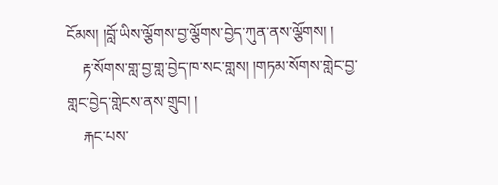ངོམས། །བློ་ཡིས་ལྕོགས་བྱ་ལྕོགས་བྱེད་ཀུན་ནས་ལྕོགས། །
    རྟ་སོགས་གླ་བྱ་གླ་བྱེད་ཁ་སང་གླས། །གཏམ་སོགས་གླེང་བྱ་གླང་བྱེད་གླེངས་ནས་གྲུབ། །
    རྐང་པས་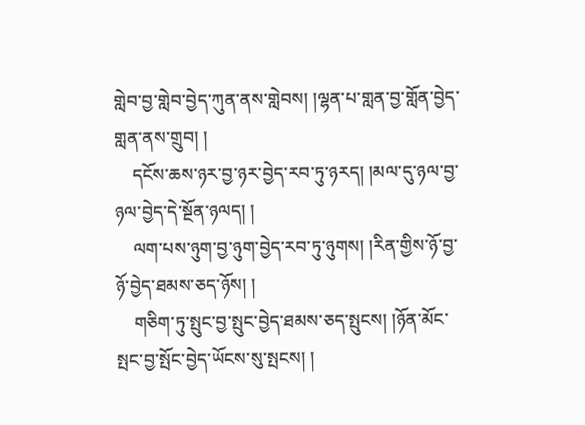གླེབ་བྱ་གླེབ་བྱེད་ཀུན་ནས་གླེབས། །ལྷན་པ་གླན་བྱ་གློན་བྱེད་གླན་ནས་གྲུབ། །
    དངོས་ཆས་ཉར་བྱ་ཉར་བྱེད་རབ་ཏུ་ཉརད། །མལ་དུ་ཉལ་བྱ་ཉལ་བྱེད་དེ་སྔོན་ཉལད། །
    ལག་པས་ཉུག་བྱ་ཉུག་བྱེད་རབ་ཏུ་ཉུགས། །རིན་གྱིས་ཉོ་བྱ་ཉོ་བྱེད་ཐམས་ཅད་ཉོས། །
    གཅིག་ཏུ་སྤུང་བྱ་སྤུང་བྱེད་ཐམས་ཅད་སྤུངས། །ཉོན་མོང་སྤང་བྱ་སྤོང་བྱེད་ཡོངས་སུ་སྤངས། །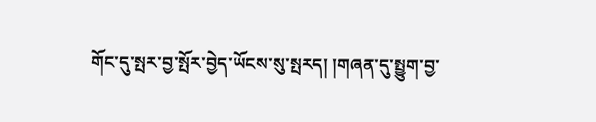གོང་དུ་སྤར་བྱ་སྤོར་བྱེད་ཡོངས་སུ་སྤརད། །གཞན་དུ་སྤྱུག་བྱ་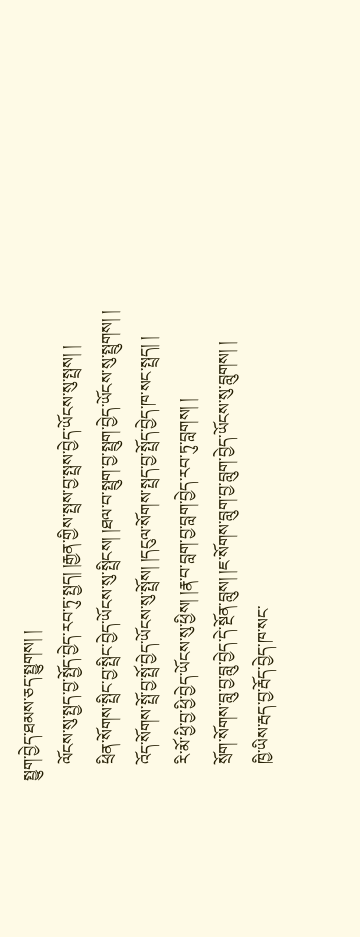སྤྱུག་བྱེད་ཐམས་ཅད་སྤྱུགས། །
    ལོངས་སུ་སྤྱད་བྱ་སྤྱོད་བྱེད་རབ་ཏུ་སྤྱད། །རྒྱན་གྱིས་སྤྲས་བྱ་སྤྲས་བྱེད་ཡོངས་སུ་སྤྲས། །
    ཕྲིན་སོགས་སྤྲིང་བྱ་སྤྲིང་བྱེད་ཡོངས་སུ་སྤྲིངས། །ཐལ་བ་སྤྲུག་བྱ་སྤྲུག་བྱེད་ཡོངས་སུ་སྤྲུགས། །
    འོད་སོགས་སྤྲོ་བྱ་སྤྲོ་བྱེད་ཡོངས་སུ་སྤྲོས། །དངུལ་སོགས་སྤྲད་བྱ་སྤྲོད་བྱེད་ཁ་སང་སྤྲད། །
    རི་མོ་ཕྱི་བྱ་ཕྱི་བྱེད་ཡོངས་སུ་ཕྱིས། །རྣ་བ་བླག་བྱ་བླག་བྱེད་རབ་ཏུ་བླགས། །
    སྲོག་སོགས་བླུ་བྱ་བླུ་བྱེད་དེ་སྔོན་བླུས། །ཇ་སོགས་བླུག་བྱ་བླུག་བྱེད་ཡོངས་སུ་བླུགས། །
    ཁྱི་ཡིས་རྦད་བྱ་རྦོད་བྱེད་ཁ་སང་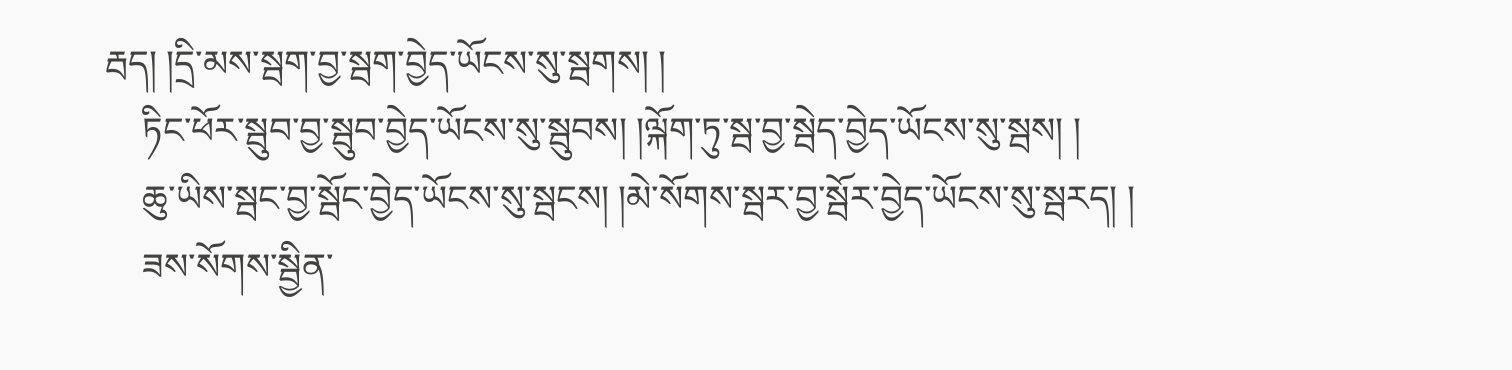རྦད། །དྲི་མས་སྦག་བྱ་སྦག་བྱེད་ཡོངས་སུ་སྦགས། །
    ཏིང་ཕོར་སྦུབ་བྱ་སྦུབ་བྱེད་ཡོངས་སུ་སྦུབས། །ལྐོག་ཏུ་སྦ་བྱ་སྦེད་བྱེད་ཡོངས་སུ་སྦས། །
    ཆུ་ཡིས་སྦང་བྱ་སྦོང་བྱེད་ཡོངས་སུ་སྦངས། །མེ་སོགས་སྦར་བྱ་སྦོར་བྱེད་ཡོངས་སུ་སྦརད། །
    ཟས་སོགས་སྦྱིན་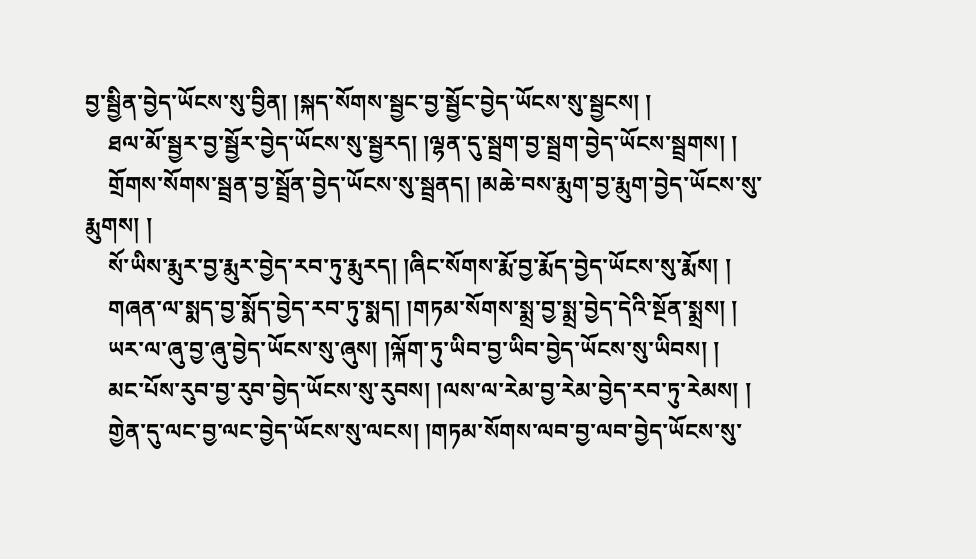བྱ་སྦྱིན་བྱེད་ཡོངས་སུ་བྱིན། །སྐད་སོགས་སྦྱང་བྱ་སྦྱོང་བྱེད་ཡོངས་སུ་སྦྱངས། །
    ཐལ་མོ་སྦྱར་བྱ་སྦྱོར་བྱེད་ཡོངས་སུ་སྦྱརད། །ལྷན་དུ་སྦྲག་བྱ་སྦྲག་བྱེད་ཡོངས་སྦྲགས། །
    གྲོགས་སོགས་སྦྲན་བྱ་སྦྲོན་བྱེད་ཡོངས་སུ་སྦྲནད། །མཆེ་བས་རྨུག་བྱ་རྨུག་བྱེད་ཡོངས་སུ་རྨུགས། །
    སོ་ཡིས་རྨུར་བྱ་རྨུར་བྱེད་རབ་ཏུ་རྨུརད། །ཞིང་སོགས་རྨོ་བྱ་རྨོད་བྱེད་ཡོངས་སུ་རྨོས། །
    གཞན་ལ་སྨད་བྱ་སྨོད་བྱེད་རབ་ཏུ་སྨད། །གཏམ་སོགས་སྨྲ་བྱ་སྨྲ་བྱེད་དེའི་སྔོན་སྨྲས། །
    ཡར་ལ་ཞུ་བྱ་ཞུ་བྱེད་ཡོངས་སུ་ཞུས། །ལྐོག་ཏུ་ཡིབ་བྱ་ཡིབ་བྱེད་ཡོངས་སུ་ཡིབས། །
    མང་པོས་རུབ་བྱ་རུབ་བྱེད་ཡོངས་སུ་རུབས། །ལས་ལ་རེམ་བྱ་རེམ་བྱེད་རབ་ཏུ་རེམས། །
    གྱེན་དུ་ལང་བྱ་ལང་བྱེད་ཡོངས་སུ་ལངས། །གཏམ་སོགས་ལབ་བྱ་ལབ་བྱེད་ཡོངས་སུ་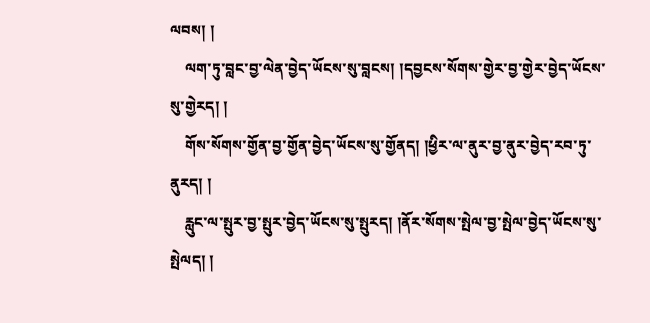ལབས། །
    ལག་ཏུ་བླང་བྱ་ལེན་བྱེད་ཡོངས་སུ་བླངས། །དབྱངས་སོགས་གྱེར་བྱ་གྱེར་བྱེད་ཡོངས་སུ་གྱེརད། །
    གོས་སོགས་གྱོན་བྱ་གྱོན་བྱེད་ཡོངས་སུ་གྱོནད། །ཕྱིར་ལ་ནུར་བྱ་ནུར་བྱེད་རབ་ཏུ་ནུརད། །
    རླུང་ལ་སྤུར་བྱ་སྤུར་བྱེད་ཡོངས་སུ་སྤུརད། །ནོར་སོགས་སྤེལ་བྱ་སྤེལ་བྱེད་ཡོངས་སུ་སྤེལད། །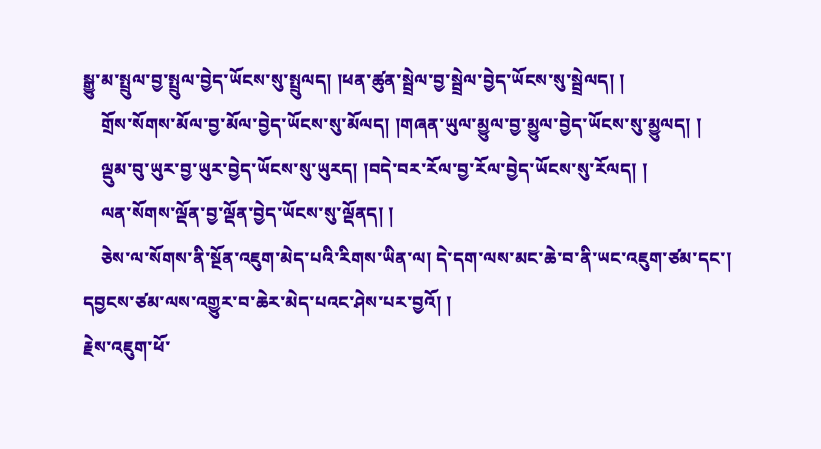སྒྱུ་མ་སྤྲུལ་བྱ་སྤྲུལ་བྱེད་ཡོངས་སུ་སྤྲུལད། །ཕན་ཚུན་སྦྲེལ་བྱ་སྦྲེལ་བྱེད་ཡོངས་སུ་སྦྲེལད། །
    གྲོས་སོགས་མོལ་བྱ་མོལ་བྱེད་ཡོངས་སུ་མོལད། །གཞན་ཡུལ་མྱུལ་བྱ་མྱུལ་བྱེད་ཡོངས་སུ་མྱུལད། །
    ལྡུམ་བུ་ཡུར་བྱ་ཡུར་བྱེད་ཡོངས་སུ་ཡུརད། །བདེ་བར་རོལ་བྱ་རོལ་བྱེད་ཡོངས་སུ་རོལད། །
    ལན་སོགས་ལྡོན་བྱ་ལྡོན་བྱེད་ཡོངས་སུ་ལྡོནད། །
    ཅེས་ལ་སོགས་ནི་སྔོན་འཇུག་མེད་པའི་རིགས་ཡིན་ལ། དེ་དག་ལས་མང་ཆེ་བ་ནི་ཡང་འཇུག་ཙམ་དང་། དབྱངས་ཙམ་ལས་འགྱུར་བ་ཆེར་མེད་པའང་ཤེས་པར་བྱའོ། །
རྗེས་འཇུག་ཕོ་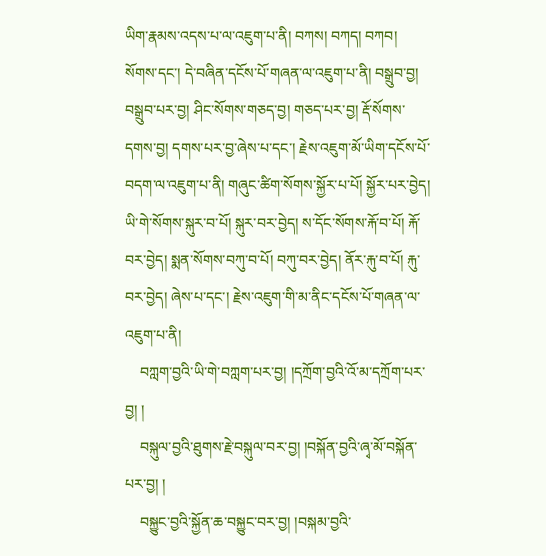ཡིག་རྣམས་འདས་པ་ལ་འཇུག་པ་ནི། བཀས། བཀད། བཀབ། སོགས་དང་། དེ་བཞིན་དངོས་པོ་གཞན་ལ་འཇུག་པ་ནི། བསྒྲུབ་བྱ། བསྒྲུབ་པར་བྱ། ཤིང་སོགས་གཅད་བྱ། གཅད་པར་བྱ། རྡོ་སོགས་དགས་བྱ། དགས་པར་བྱ་ཞེས་པ་དང་། རྗེས་འཇུག་མོ་ཡིག་དངོས་པོ་བདག་ལ་འཇུག་པ་ནི། གཞུང་ཚིག་སོགས་སྐྱོར་པ་པོ། སྐྱོར་པར་བྱེད། ཡི་གེ་སོགས་སྐུར་བ་པོ། སྐུར་བར་བྱེད། ས་དོང་སོགས་རྐོ་བ་པོ། རྐོ་བར་བྱེད། སྨན་སོགས་བཀུ་བ་པོ། བཀུ་བར་བྱེད། ནོར་རྐུ་བ་པོ། རྐུ་བར་བྱེད། ཞེས་པ་དང་། རྗེས་འཇུག་གི་མ་ནིང་དངོས་པོ་གཞན་ལ་འཇུག་པ་ནི།
    བཀླག་བྱའི་ཡི་གེ་བཀླག་པར་བྱ། །དཀྲོག་བྱའི་འོ་མ་དཀྲོག་པར་བྱ། །
    བསྐུལ་བྱའི་ཐུགས་རྗེ་བསྐུལ་བར་བྱ། །བསྐོན་བྱའི་ཞྭ་མོ་བསྐོན་པར་བྱ། །
    བསྐྱུང་བྱའི་སྐྱོན་ཆ་བསྐྱུང་བར་བྱ། །བསྐམ་བྱའི་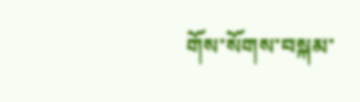གོས་སོགས་བསྐམ་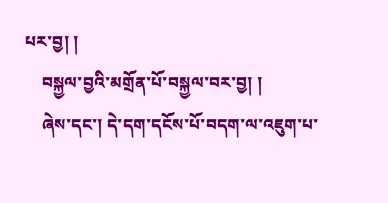པར་བྱ། །
    བསྐྱལ་བྱའི་མགྲོན་པོ་བསྐྱལ་བར་བྱ། །
    ཞེས་དང་། དེ་དག་དངོས་པོ་བདག་ལ་འཇུག་པ་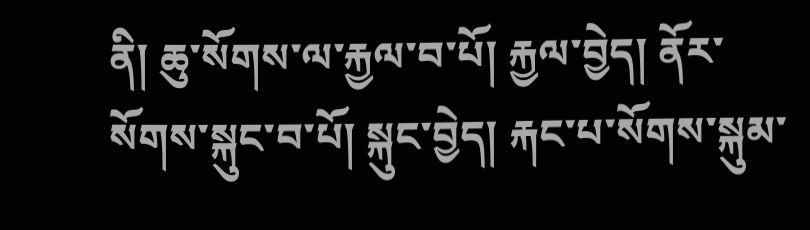ནི། ཆུ་སོགས་ལ་རྐྱལ་བ་པོ། རྐྱལ་བྱེད། ནོར་སོགས་སྐུང་བ་པོ། སྐུང་བྱེད། རྐང་པ་སོགས་སྐུམ་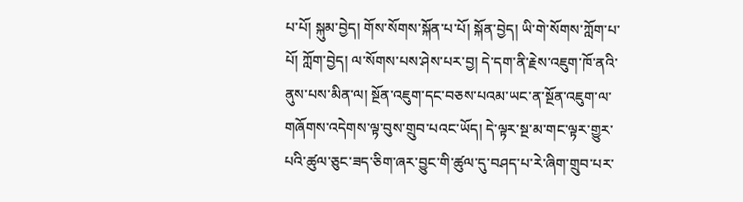པ་པོ། སྐུམ་བྱེད། གོས་སོགས་སྐོན་པ་པོ། སྐོན་བྱེད། ཡི་གེ་སོགས་ཀློག་པ་པོ། ཀློག་བྱེད། ལ་སོགས་པས་ཤེས་པར་བྱ། དེ་དག་ནི་རྗེས་འཇུག་ཁོ་ནའི་ནུས་པས་མིན་ལ། སྔོན་འཇུག་དང་བཅས་པའམ་ཡང་ན་སྔོན་འཇུག་ལ་གཞོགས་འདེགས་ལྟ་བུས་གྲུབ་པའང་ཡོད། དེ་ལྟར་སྔ་མ་གང་ལྟར་གྱུར་པའི་ཚུལ་ཅུང་ཟད་ཅིག་ཞར་བྱུང་གི་ཚུལ་དུ་བཤད་པ་རེ་ཞིག་གྲུབ་པར་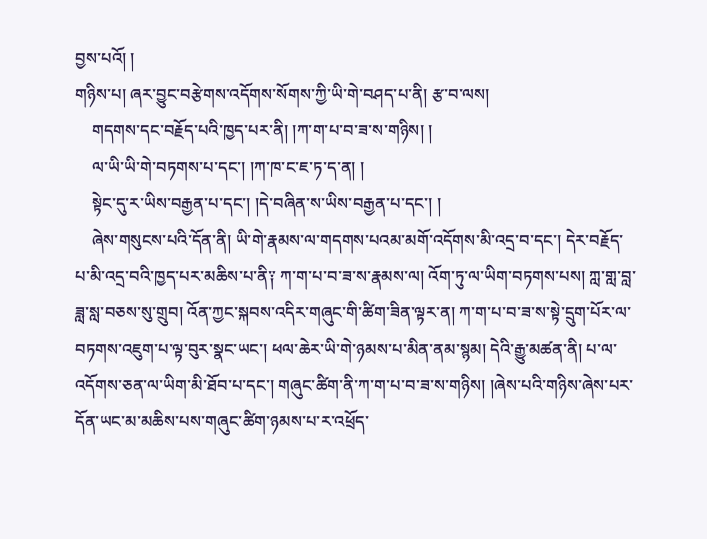བྱས་པའོ། །
གཉིས་པ། ཞར་བྱུང་བརྩེགས་འདོགས་སོགས་ཀྱི་ཡི་གེ་བཤད་པ་ནི། རྩ་བ་ལས།
    གདགས་དང་བརྗོད་པའི་ཁྱད་པར་ནི། །ཀ་ག་པ་བ་ཟ་ས་གཉིས། །
    ལ་ཡི་ཡི་གེ་བཏགས་པ་དང་། །ཀ་ཁ་ང་ཇ་ཏ་ད་ན། །
    སྟེང་དུ་ར་ཡིས་བརྒྱན་པ་དང་། །དེ་བཞིན་ས་ཡིས་བརྒྱན་པ་དང་། །
    ཞེས་གསུངས་པའི་དོན་ནི། ཡི་གེ་རྣམས་ལ་གདགས་པའམ་མགོ་འདོགས་མི་འདྲ་བ་དང་། དེར་བརྗོད་པ་མི་འདྲ་བའི་ཁྱད་པར་མཆིས་པ་ནི༑ ཀ་ག་པ་བ་ཟ་ས་རྣམས་ལ། འོག་ཏུ་ལ་ཡིག་བཏགས་པས། ཀླ་གླ་བླ་ཟླ་སླ་བཅས་སུ་གྲུབ། འོན་ཀྱང་སྐབས་འདིར་གཞུང་གི་ཚིག་ཟིན་ལྟར་ན། ཀ་ག་པ་བ་ཟ་ས་སྟེ་དྲུག་པོར་ལ་བཏགས་འཇུག་པ་ལྟ་བུར་སྣང་ཡང་། ཕལ་ཆེར་ཡི་གེ་ཉམས་པ་མིན་ནམ་སྙམ། དེའི་རྒྱུ་མཚན་ནི། པ་ལ་འདོགས་ཅན་ལ་ཡིག་མི་ཐོབ་པ་དང་། གཞུང་ཚིག་ནི་ཀ་ག་པ་བ་ཟ་ས་གཉིས། །ཞེས་པའི་གཉིས་ཞེས་པར་དོན་ཡང་མ་མཆིས་པས་གཞུང་ཚིག་ཉམས་པ་ར་འཕྲོད་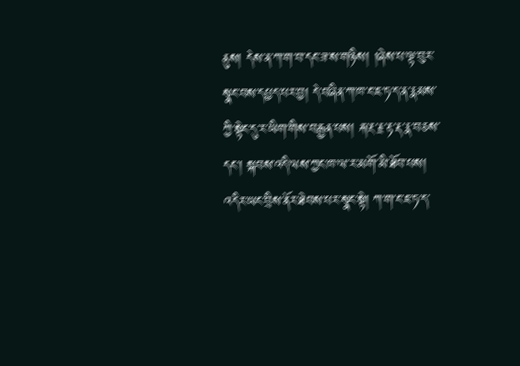ནུས། དེས་ན་ཀ་ག་བ་དང་ཟ་ས་གཉིས། །ཞེས་པ་ལྟ་བུར་སྣང་བས་དཔྱད་པར་བྱ། དེ་བཞིན་ཀ་ཁ་ང་ཇ་ཏ་ད་ན་རྣམས་ཀྱི་སྟེང་དུ་ར་ཡིག་གིས་བརྒྱན་པས། རྐ་རྔ་རྗ་རྟ་རྡ་རྣ་བཅས་དང་། སྐབས་འདི་ལས་ཀྱང་ཁ་ལ་ར་མགོ་མི་ཐོབ་པས། འདིར་ཡང་བྲིས་ནོར་ཐེབས་པར་སྣང་སྟེ། ཀ་ག་ང་ཇ་ཏ་ད་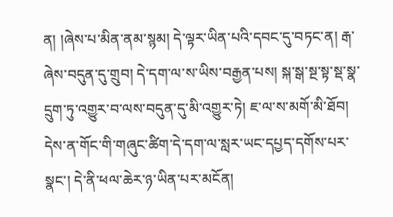ན། །ཞེས་པ་མིན་ནམ་སྙམ། དེ་ལྟར་ཡིན་པའི་དབང་དུ་བཏང་ན། རྒ་ཞེས་བདུན་དུ་གྲུབ། དེ་དག་ལ་ས་ཡིས་བརྒྱན་པས། སྐ་སྒ་སྔ་སྟ་སྡ་སྣ་དྲུག་ཏུ་འགྱུར་བ་ལས་བདུན་དུ་མི་འགྱུར་ཏེ། ཇ་ལ་ས་མགོ་མི་ཐོབ། དེས་ན་གོང་གི་གཞུང་ཚིག་དེ་དག་ལ་སླར་ཡང་དཔྱད་དགོས་པར་སྣང་། དེ་ནི་ཕལ་ཆེར་ཉ་ཡིན་པར་མངོན།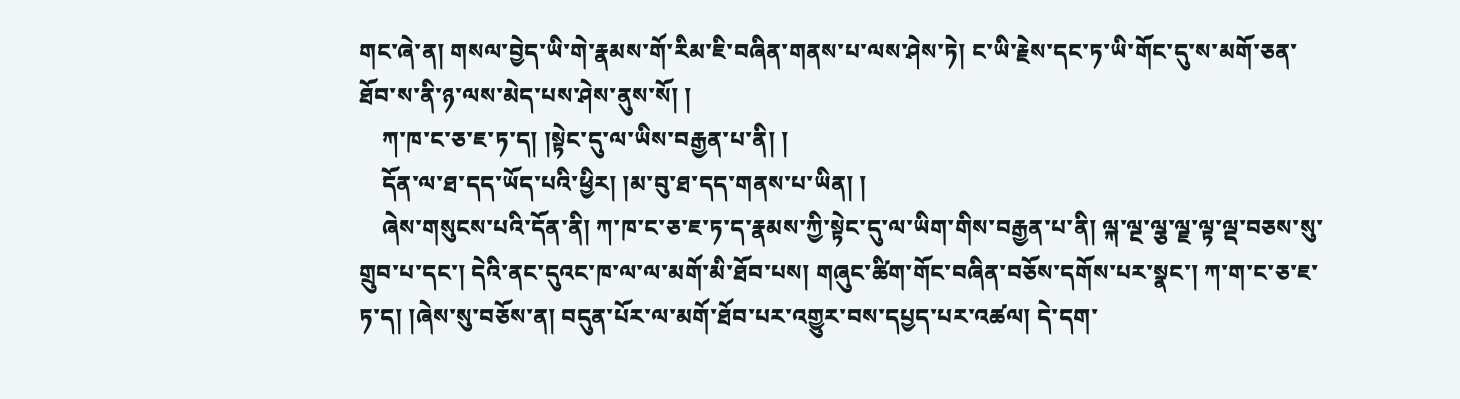གང་ཞེ་ན། གསལ་བྱེད་ཡི་གེ་རྣམས་གོ་རིམ་ཇི་བཞིན་གནས་པ་ལས་ཤེས་ཏེ། ང་ཡི་རྗེས་དང་ཏ་ཡི་གོང་དུ་ས་མགོ་ཅན་ཐོབ་ས་ནི་ཉ་ལས་མེད་པས་ཤེས་ནུས་སོ། །
    ཀ་ཁ་ང་ཅ་ཇ་ཏ་ད། །སྟེང་དུ་ལ་ཡིས་བརྒྱན་པ་ནི། །
    དོན་ལ་ཐ་དད་ཡོད་པའི་ཕྱིར། །མ་བུ་ཐ་དད་གནས་པ་ཡིན། །
    ཞེས་གསུངས་པའི་དོན་ནི། ཀ་ཁ་ང་ཅ་ཇ་ཏ་ད་རྣམས་ཀྱི་སྟེང་དུ་ལ་ཡིག་གིས་བརྒྱན་པ་ནི། ལྐ་ལྔ་ལྕ་ལྗ་ལྟ་ལྡ་བཅས་སུ་གྲུབ་པ་དང་། དེའི་ནང་དུའང་ཁ་ལ་ལ་མགོ་མི་ཐོབ་པས། གཞུང་ཚིག་གོང་བཞིན་བཅོས་དགོས་པར་སྣང་། ཀ་ག་ང་ཅ་ཇ་ཏ་ད། །ཞེས་སུ་བཅོས་ན། བདུན་པོར་ལ་མགོ་ཐོབ་པར་འགྱུར་བས་དཔྱད་པར་འཚལ། དེ་དག་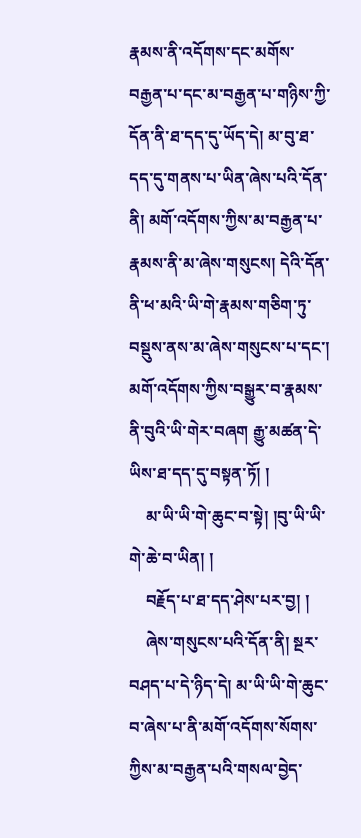རྣམས་ནི་འདོགས་དང་མགོས་བརྒྱན་པ་དང་མ་བརྒྱན་པ་གཉིས་ཀྱི་དོན་ནི་ཐ་དད་དུ་ཡོད་དེ། མ་བུ་ཐ་དད་དུ་གནས་པ་ཡིན་ཞེས་པའི་དོན་ནི། མགོ་འདོགས་ཀྱིས་མ་བརྒྱན་པ་རྣམས་ནི་མ་ཞེས་གསུངས། དེའི་དོན་ནི་ཕ་མའི་ཡི་གེ་རྣམས་གཅིག་ཏུ་བསྡུས་ནས་མ་ཞེས་གསུངས་པ་དང་། མགོ་འདོགས་ཀྱིས་བསྒྱུར་བ་རྣམས་ནི་བུའི་ཡི་གེར་བཞག རྒྱུ་མཚན་དེ་ཡིས་ཐ་དད་དུ་བསྟན་ཏོ། །
    མ་ཡི་ཡི་གེ་ཆུང་བ་སྟེ། །བུ་ཡི་ཡི་གེ་ཆེ་བ་ཡིན། །
    བརྗོད་པ་ཐ་དད་ཤེས་པར་བྱ། །
    ཞེས་གསུངས་པའི་དོན་ནི། སྔར་བཤད་པ་དེ་ཉིད་དེ། མ་ཡི་ཡི་གེ་ཆུང་བ་ཞེས་པ་ནི་མགོ་འདོགས་སོགས་ཀྱིས་མ་བརྒྱན་པའི་གསལ་བྱེད་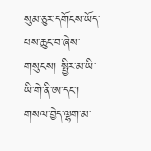སུམ་ཅུར་དགོངས་ཡོད་པས་ཆུང་བ་ཞེས་གསུངས། སྤྱིར་མ་ཡི་ཡི་གེ་ནི་ཨ་དང་། གསལ་བྱེད་ལྷག་མ་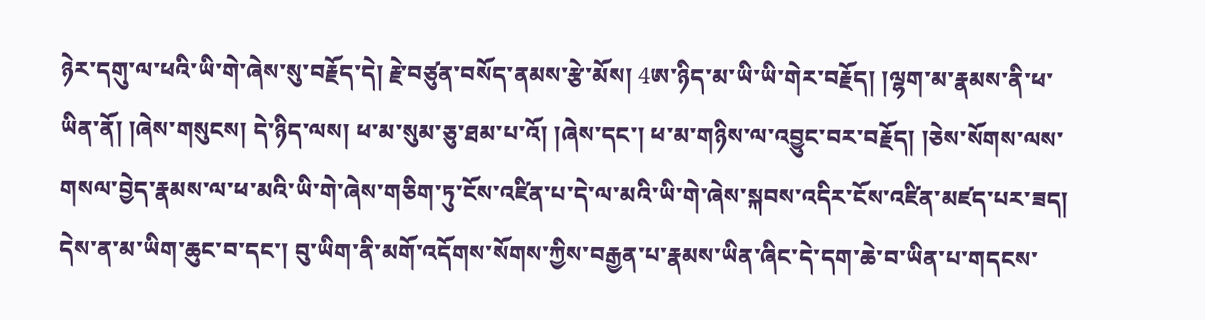ཉེར་དགུ་ལ་ཕའི་ཡི་གེ་ཞེས་སུ་བརྗོད་དེ། རྗེ་བཙུན་བསོད་ནམས་རྩེ་མོས། 4ཨ་ཉིད་མ་ཡི་ཡི་གེར་བརྗོད། །ལྷག་མ་རྣམས་ནི་ཕ་ཡིན་ནོ། །ཞེས་གསུངས། དེ་ཉིད་ལས། ཕ་མ་སུམ་ཅུ་ཐམ་པ་འོ། །ཞེས་དང་། ཕ་མ་གཉིས་ལ་འབྱུང་བར་བརྗོད། །ཅེས་སོགས་ལས་གསལ་བྱེད་རྣམས་ལ་ཕ་མའི་ཡི་གེ་ཞེས་གཅིག་ཏུ་ངོས་འཛིན་པ་དེ་ལ་མའི་ཡི་གེ་ཞེས་སྐབས་འདིར་ངོས་འཛིན་མཛད་པར་ཟད། དེས་ན་མ་ཡིག་ཆུང་བ་དང་། བུ་ཡིག་ནི་མགོ་འདོགས་སོགས་ཀྱིས་བརྒྱན་པ་རྣམས་ཡིན་ཞིང་དེ་དག་ཆེ་བ་ཡིན་པ་གདངས་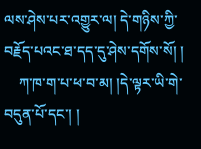ལས་ཤེས་པར་འགྱུར་ལ། དེ་གཉིས་ཀྱི་བརྗོད་པའང་ཐ་དད་དུ་ཤེས་དགོས་སོ། །
    ཀ་ཁ་ག་པ་ཕ་བ་མ། །དེ་ལྟར་ཡི་གེ་བདུན་པོ་དང་། །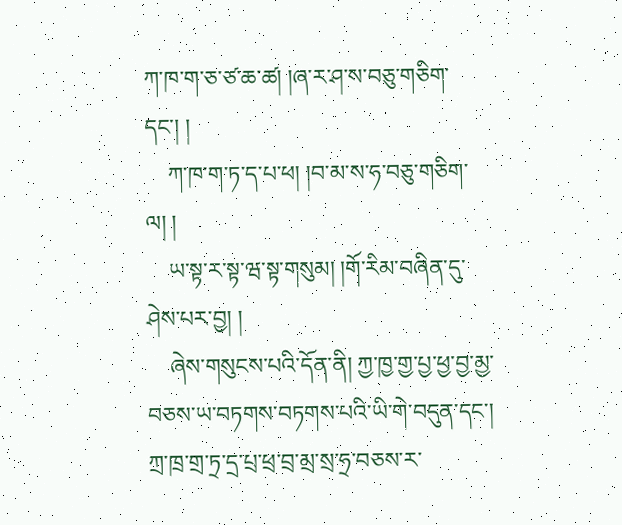ཀ་ཁ་ག་ཅ་ཙ་ཆ་ཚ། །ཞ་ར་ཤ་ས་བཅུ་གཅིག་དང་། །
    ཀ་ཁ་ག་ཏ་ད་པ་ཕ། །བ་མ་ས་ཧ་བཅུ་གཅིག་ལ། །
    ཡ་སྟ་ར་སྟ་ཝ་སྟ་གསུམ། །གོ་རིམ་བཞིན་དུ་ཤེས་པར་བྱ། །
    ཞེས་གསུངས་པའི་དོན་ནི། ཀྱ་ཁྱ་གྱ་པྱ་ཕྱ་བྱ་མྱ་བཅས་ཡ་བཏགས་བཏགས་པའི་ཡི་གེ་བདུན་དང་། ཀྲ་ཁྲ་གྲ་ཏྲ་དྲ་པྲ་ཕྲ་བྲ་མྲ་སྲ་ཧྲ་བཅས་ར་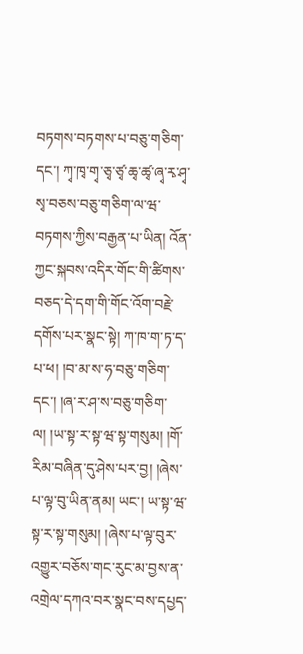བཏགས་བཏགས་པ་བཅུ་གཅིག་དང་། ཀྭ་ཁྭ་གྭ་ཅྭ་ཙྭ་ཆྭ་ཚྭ་ཞྭ་རྭ་ཤྭ་སྭ་བཅས་བཅུ་གཅིག་ལ་ཝ་བཏགས་ཀྱིས་བརྒྱན་པ་ཡིན། འོན་ཀྱང་སྐབས་འདིར་གོང་གི་ཚིགས་བཅད་དེ་དག་གི་གོང་འོག་བརྗེ་དགོས་པར་སྣང་སྟེ། ཀ་ཁ་ག་ཏ་ད་པ་ཕ། །བ་མ་ས་ཧ་བཅུ་གཅིག་དང་། །ཞ་ར་ཤ་ས་བཅུ་གཅིག་ལ། །ཡ་སྟ་ར་སྟ་ཝ་སྟ་གསུམ། །གོ་རིམ་བཞིན་དུ་ཤེས་པར་བྱ། །ཞེས་པ་ལྟ་བུ་ཡིན་ནམ། ཡང་། ཡ་སྟ་ཝ་སྟ་ར་སྟ་གསུམ། །ཞེས་པ་ལྟ་བུར་འགྱུར་བཅོས་གང་རུང་མ་བྱས་ན་འགྲེལ་དཀའ་བར་སྣང་བས་དཔྱད་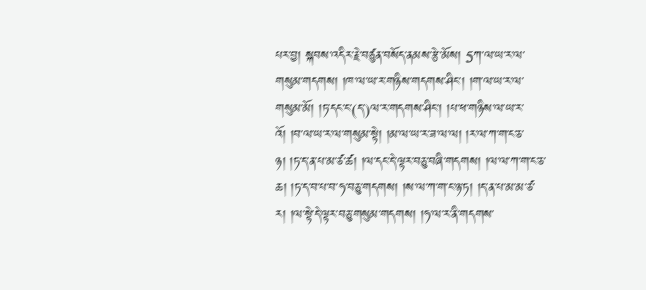པར་བྱ། སྐབས་འདིར་རྗེ་བཙུན་བསོད་ནམས་རྩེ་མོས། 5ཀ་ལ་ཡ་ར་ལ་གསུམ་གདགས། །ཁ་ལ་ཡ་ར་གཉིས་གདགས་ཤིང་། །ག་ལ་ཡ་ར་ལ་གསུམ་མོ། །ཏ་དང་ང་(ད་)ལ་ར་གདགས་ཤིང་། །པ་ཕ་གཉིས་ལ་ཡ་ར་འོ། །བ་ལ་ཡ་ར་ལ་གསུམ་སྟེ། །མ་ལ་ཡ་ར་ཟ་ལ་ལ། །ར་ལ་ཀ་ག་ང་ཅ་ཉ། །ཏ་ད་ན་པ་མ་ཙ་ཚ། །ལ་དང་དེ་ལྟར་བཅུ་བཞི་གདགས། །ལ་ལ་ཀ་ག་ང་ཅ་ཆ། །ཏ་ད་བ་པ་བ་ཧ་བཅུ་གདགས། །ས་ལ་ཀ་ག་ང་ཉ་ཏ། །ད་ན་པ་མ་མ་ཙ་ར། །ལ་སྟེ་དེ་ལྟར་བཅུ་གསུམ་གདགས། །ཧ་ལ་ར་ནི་གདགས་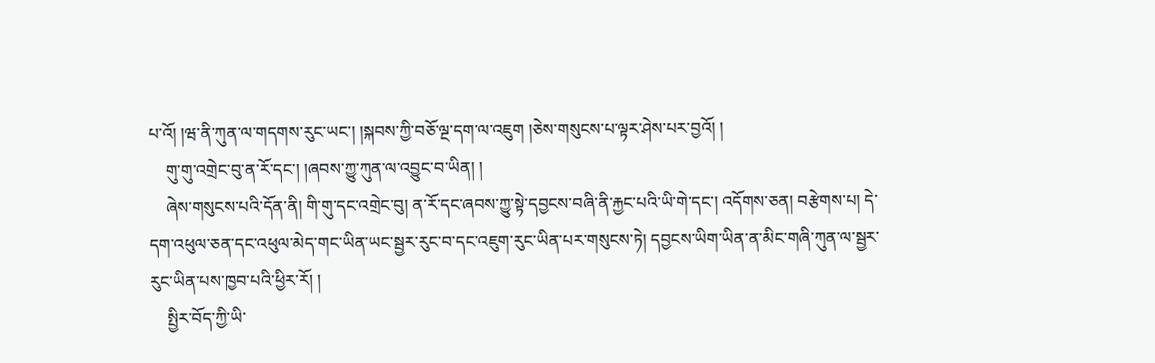པ་འོ། །ཝ་ནི་ཀུན་ལ་གདགས་རུང་ཡང་། །སྐབས་ཀྱི་བཅོ་ལྔ་དག་ལ་འཇུག །ཅེས་གསུངས་པ་ལྟར་ཤེས་པར་བྱའོ། །
    གུ་གུ་འགྲེང་བུ་ན་རོ་དང་། །ཞབས་ཀྱུ་ཀུན་ལ་འབྱུང་བ་ཡིན། །
    ཞེས་གསུངས་པའི་དོན་ནི། གི་གུ་དང་འགྲེང་བུ། ན་རོ་དང་ཞབས་ཀྱུ་སྟེ་དབྱངས་བཞི་ནི་རྐྱང་པའི་ཡི་གེ་དང་། འདོགས་ཅན། བརྩེགས་པ། དེ་དག་འཕུལ་ཅན་དང་འཕུལ་མེད་གང་ཡིན་ཡང་སྦྱར་རུང་བ་དང་འཇུག་རུང་ཡིན་པར་གསུངས་ཏེ། དབྱངས་ཡིག་ཡིན་ན་མིང་གཞི་ཀུན་ལ་སྦྱར་རུང་ཡིན་པས་ཁྱབ་པའི་ཕྱིར་རོ། །
    སྤྱིར་བོད་ཀྱི་ཡི་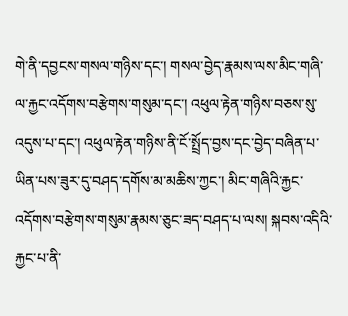གེ་ནི་དབྱངས་གསལ་གཉིས་དང་། གསལ་བྱེད་རྣམས་ལས་མིང་གཞི་ལ་རྐྱང་འདོགས་བརྩེགས་གསུམ་དང་། འཕུལ་རྟེན་གཉིས་བཅས་སུ་འདུས་པ་དང་། འཕུལ་རྟེན་གཉིས་ནི་ངོ་སྤྲོད་བྱས་དང་བྱེད་བཞིན་པ་ཡིན་པས་ཟུར་དུ་བཤད་དགོས་མ་མཆིས་ཀྱང་། མིང་གཞིའི་རྐྱང་འདོགས་བརྩེགས་གསུམ་རྣམས་ཅུང་ཟད་བཤད་པ་ལས། སྐབས་འདིའི་རྐྱང་པ་ནི་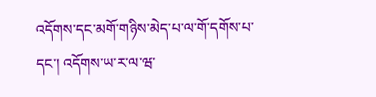འདོགས་དང་མགོ་གཉིས་མེད་པ་ལ་གོ་དགོས་པ་དང་། འདོགས་ཡ་ར་ལ་ཝ་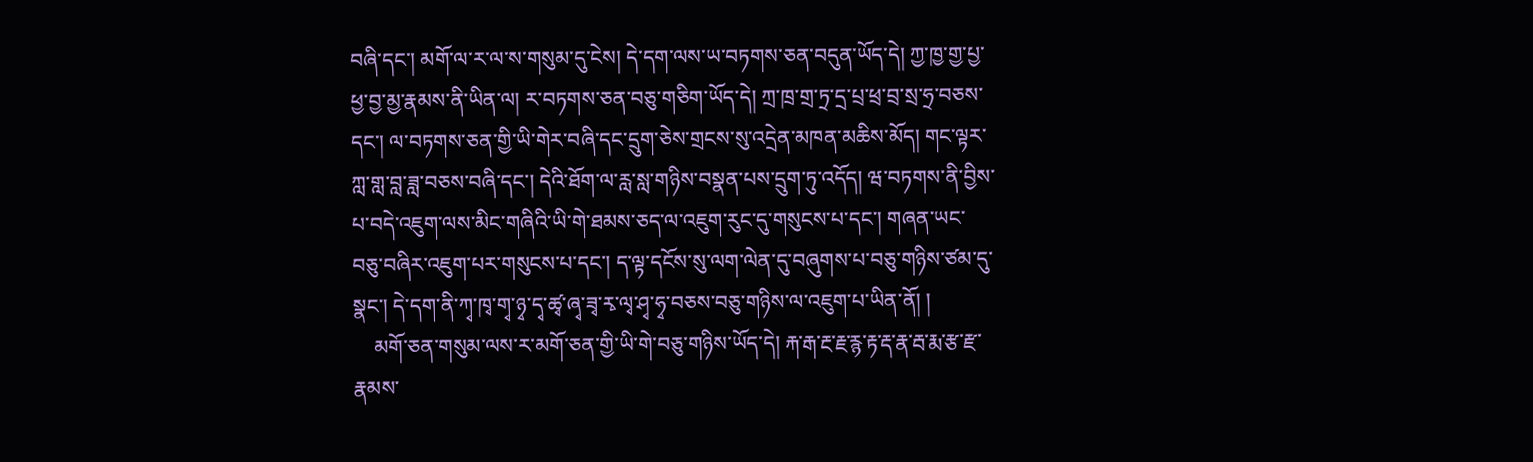བཞི་དང་། མགོ་ལ་ར་ལ་ས་གསུམ་དུ་ངེས། དེ་དག་ལས་ཡ་བཏགས་ཅན་བདུན་ཡོད་དེ། ཀྱ་ཁྱ་གྱ་པྱ་ཕྱ་བྱ་མྱ་རྣམས་ནི་ཡིན་ལ། ར་བཏགས་ཅན་བཅུ་གཅིག་ཡོད་དེ། ཀྲ་ཁྲ་གྲ་ཏྲ་དྲ་པྲ་ཕྲ་བྲ་སྲ་ཧྲ་བཅས་དང་། ལ་བཏགས་ཅན་གྱི་ཡི་གེར་བཞི་དང་དྲུག་ཅེས་གྲངས་སུ་འདྲེན་མཁན་མཆིས་མོད། གང་ལྟར་ཀླ་གླ་བླ་ཟླ་བཅས་བཞི་དང་། དེའི་ཐོག་ལ་རླ་སླ་གཉིས་བསྣན་པས་དྲུག་ཏུ་འདོད། ཝ་བཏགས་ནི་བྱིས་པ་བདེ་འཇུག་ལས་མིང་གཞིའི་ཡི་གེ་ཐམས་ཅད་ལ་འཇུག་རུང་དུ་གསུངས་པ་དང་། གཞན་ཡང་བཅུ་བཞིར་འཇུག་པར་གསུངས་པ་དང་། ད་ལྟ་དངོས་སུ་ལག་ལེན་དུ་བཞུགས་པ་བཅུ་གཉིས་ཙམ་དུ་སྣང་། དེ་དག་ནི་ཀྭ་ཁྭ་གྭ་ཉྭ་དྭ་ཚྭ་ཞྭ་ཟྭ་རྭ་ལྭ་ཤྭ་ཧྭ་བཅས་བཅུ་གཉིས་ལ་འཇུག་པ་ཡིན་ནོ། །
    མགོ་ཅན་གསུམ་ལས་ར་མགོ་ཅན་གྱི་ཡི་གེ་བཅུ་གཉིས་ཡོད་དེ། རྐ་རྒ་རྔ་རྗ་རྙ་རྟ་རྡ་རྣ་རྦ་རྨ་རྩ་རྫ་རྣམས་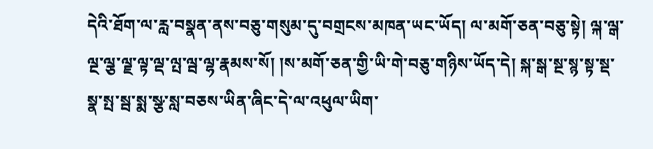དེའི་ཐོག་ལ་རླ་བསྣན་ནས་བཅུ་གསུམ་དུ་བགྲངས་མཁན་ཡང་ཡོད། ལ་མགོ་ཅན་བཅུ་སྟེ། ལྐ་ལྒ་ལྔ་ལྕ་ལྗ་ལྟ་ལྡ་ལྤ་ལྦ་ལྷ་རྣམས་སོ། །ས་མགོ་ཅན་གྱི་ཡི་གེ་བཅུ་གཉིས་ཡོད་དེ། སྐ་སྒ་སྔ་སྙ་སྟ་སྡ་སྣ་སྤ་སྦ་སྨ་སྩ་སླ་བཅས་ཡིན་ཞིང་དེ་ལ་འཕུལ་ཡིག་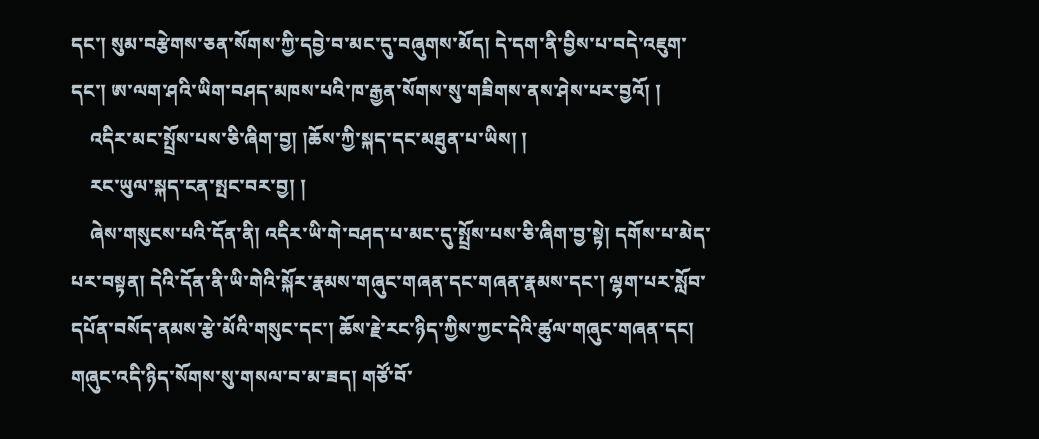དང་། སུམ་བརྩེགས་ཅན་སོགས་ཀྱི་དབྱེ་བ་མང་དུ་བཞུགས་མོད། དེ་དག་ནི་བྱིས་པ་བདེ་འཇུག་དང་། ཨ་ལག་ཤའི་ཡིག་བཤད་མཁས་པའི་ཁ་རྒྱན་སོགས་སུ་གཟིགས་ནས་ཤེས་པར་བྱའོ། །
    འདིར་མང་སྤྲོས་པས་ཅི་ཞིག་བྱ། །ཆོས་ཀྱི་སྐད་དང་མཐུན་པ་ཡིས། །
    རང་ཡུལ་སྐད་ངན་སྤང་བར་བྱ། །
    ཞེས་གསུངས་པའི་དོན་ནི། འདིར་ཡི་གེ་བཤད་པ་མང་དུ་སྤྲོས་པས་ཅི་ཞིག་བྱ་སྟེ། དགོས་པ་མེད་པར་བསྟན། དེའི་དོན་ནི་ཡི་གེའི་སྐོར་རྣམས་གཞུང་གཞན་དང་གཞན་རྣམས་དང་། ལྷག་པར་སློབ་དཔོན་བསོད་ནམས་རྩེ་མོའི་གསུང་དང་། ཆོས་རྗེ་རང་ཉིད་ཀྱིས་ཀྱང་དེའི་ཚུལ་གཞུང་གཞན་དང། གཞུང་འདི་ཉིད་སོགས་སུ་གསལ་བ་མ་ཟད། གཙོ་བོ་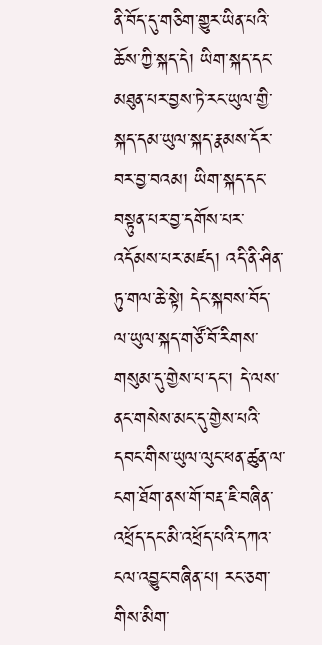ནི་བོད་དུ་གཅིག་གྱུར་ཡིན་པའི་ཆོས་ཀྱི་སྐད་དེ། ཡིག་སྐད་དང་མཐུན་པར་བྱས་ཏེ་རང་ཡུལ་གྱི་སྐད་དམ་ཡུལ་སྐད་རྣམས་དོར་བར་བྱ་བའམ། ཡིག་སྐད་དང་བསྟུན་པར་བྱ་དགོས་པར་འདོམས་པར་མཛད། འདི་ནི་ཤིན་ཏུ་གལ་ཆེ་སྟེ། དེང་སྐབས་བོད་ལ་ཡུལ་སྐད་གཙོ་བོ་རིགས་གསུམ་དུ་གྱེས་པ་དང་། དེ་ལས་ནང་གསེས་མང་དུ་གྱེས་པའི་དབང་གིས་ཡུལ་ལུང་ཕན་ཚུན་ལ་ངག་ཐོག་ནས་གོ་བརྡ་ཇི་བཞིན་འཕྲོད་དང་མི་འཕྲོད་པའི་དཀའ་ངལ་འབྱུང་བཞིན་པ། རང་ཅག་གིས་མིག་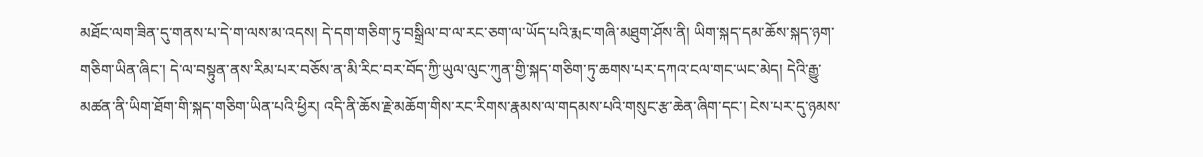མཐོང་ལག་ཟིན་དུ་གནས་པ་དེ་ག་ལས་མ་འདས། དེ་དག་གཅིག་ཏུ་བསྒྲིལ་བ་ལ་རང་ཅག་ལ་ཡོད་པའི་རྨང་གཞི་མཐུག་ཤོས་ནི། ཡིག་སྐད་དམ་ཆོས་སྐད་ཉག་གཅིག་ཡིན་ཞིང་། དེ་ལ་བསྟུན་ནས་རིམ་པར་བཅོས་ན་མི་རིང་བར་བོད་ཀྱི་ཡུལ་ལུང་ཀུན་གྱི་སྐད་གཅིག་ཏུ་ཆགས་པར་དཀའ་ངལ་གང་ཡང་མེད། དེའི་རྒྱུ་མཚན་ནི་ཡིག་ཐོག་གི་སྐད་གཅིག་ཡིན་པའི་ཕྱིར། འདི་ནི་ཆོས་རྗེ་མཆོག་གིས་རང་རིགས་རྣམས་ལ་གདམས་པའི་གསུང་རྩ་ཆེན་ཞིག་དང་། ངེས་པར་དུ་ཉམས་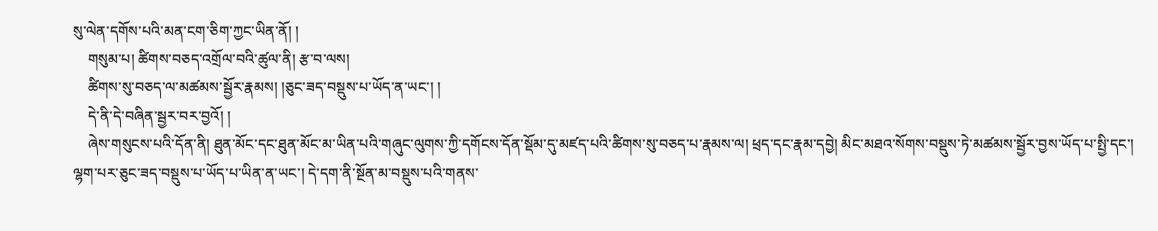སུ་ལེན་དགོས་པའི་མན་ངག་ཅིག་ཀྱང་ཡིན་ནོ། །
    གསུམ་པ། ཚིགས་བཅད་འགྲོལ་བའི་ཚུལ་ནི། རྩ་བ་ལས།
    ཚིགས་སུ་བཅད་ལ་མཚམས་སྦྱོར་རྣམས། །ཅུང་ཟད་བསྡུས་པ་ཡོད་ན་ཡང་། །
    དེ་ནི་དེ་བཞིན་སྦྱར་བར་བྱའོ། །
    ཞེས་གསུངས་པའི་དོན་ནི། ཐུན་མོང་དང་ཐུན་མོང་མ་ཡིན་པའི་གཞུང་ལུགས་ཀྱི་དགོངས་དོན་སྡོམ་དུ་མཛད་པའི་ཚིགས་སུ་བཅད་པ་རྣམས་ལ། ཕྲད་དང་རྣམ་དབྱེ། མིང་མཐའ་སོགས་བསྡུས་ཏེ་མཚམས་སྦྱོར་བྱས་ཡོད་པ་སྤྱི་དང་། ལྷག་པར་ཅུང་ཟད་བསྡུས་པ་ཡོད་པ་ཡིན་ན་ཡང་། དེ་དག་ནི་སྔོན་མ་བསྡུས་པའི་གནས་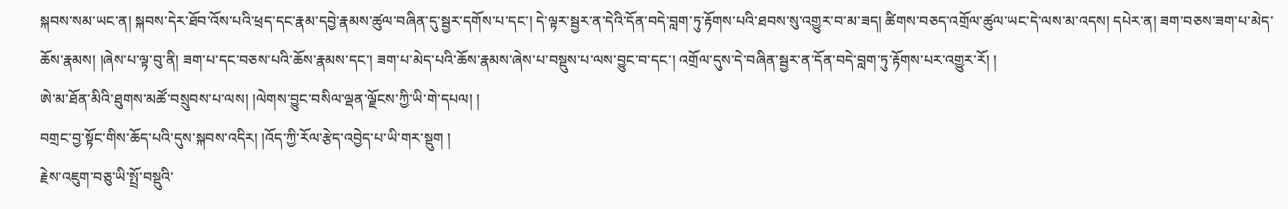སྐབས་སམ་ཡང་ན། སྐབས་དེར་ཐོབ་འོས་པའི་ཕྲད་དང་རྣམ་དབྱེ་རྣམས་ཚུལ་བཞིན་དུ་སྦྱར་དགོས་པ་དང་། དེ་ལྟར་སྦྱར་ན་དེའི་དོན་བདེ་བླག་ཏུ་རྟོགས་པའི་ཐབས་སུ་འགྱུར་བ་མ་ཟད། ཚིགས་བཅད་འགྲོལ་ཚུལ་ཡང་དེ་ལས་མ་འདས། དཔེར་ན། ཟག་བཅས་ཟག་པ་མེད་ཆོས་རྣམས། །ཞེས་པ་ལྟ་བུ་ནི། ཟག་པ་དང་བཅས་པའི་ཆོས་རྣམས་དང་། ཟག་པ་མེད་པའི་ཆོས་རྣམས་ཞེས་པ་བསྡུས་པ་ལས་བྱུང་བ་དང་། འགྲོལ་དུས་དེ་བཞིན་སྦྱར་ན་དོན་བདེ་བླག་ཏུ་རྟོགས་པར་འགྱུར་རོ། །
ཨེ་མ་ཐོན་མིའི་ཐུགས་མཚོ་བསྲུབས་པ་ལས། །ལེགས་བྱུང་བསིལ་ལྡན་ལྗོངས་ཀྱི་ཡི་གེ་དཔལ། །
བགྲང་བྱ་སྟོང་གིས་ཆོད་པའི་དུས་སྐབས་འདིར། །འོད་ཀྱི་རོལ་རྩེད་འབྱེད་པ་ཡི་གར་སྡུག །
རྗེས་འཇུག་བཅུ་ཡི་སྤྲོ་བསྡུའི་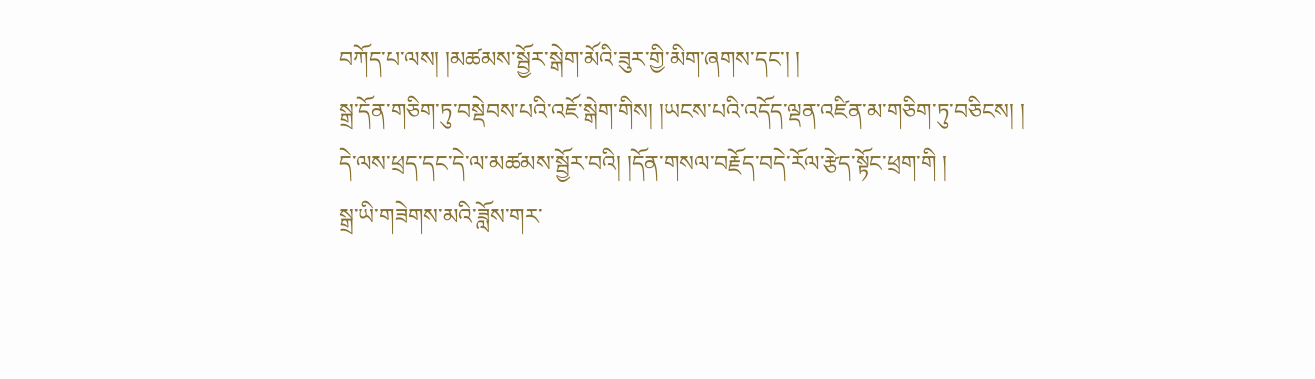བཀོད་པ་ལས། །མཚམས་སྦྱོར་སྒེག་མོའི་ཟུར་གྱི་མིག་ཞགས་དང་། །
སྒྲ་དོན་གཅིག་ཏུ་བསྡེབས་པའི་འཇོ་སྒེག་གིས། །ཡངས་པའི་འདོད་ལྡན་འཛིན་མ་གཅིག་ཏུ་བཅིངས། །
དེ་ལས་ཕྲད་དང་དེ་ལ་མཚམས་སྦྱོར་བའི། །དོན་གསལ་བརྗོད་བདེ་རོལ་རྩེད་སྟོང་ཕྲག་གི །
སྒྲ་ཡི་གཟེགས་མའི་ཟློས་གར་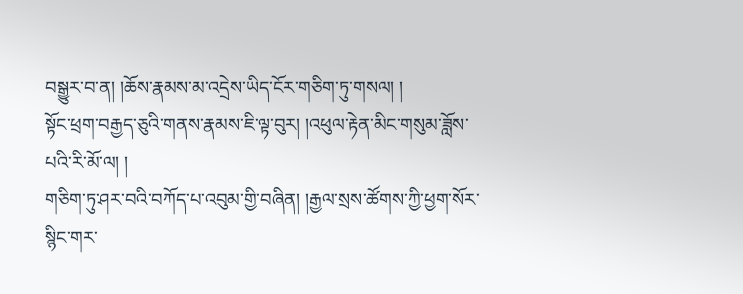བསྒྱུར་བ་ན། །ཆོས་རྣམས་མ་འདྲེས་ཡིད་ངོར་གཅིག་ཏུ་གསལ། །
སྟོང་ཕྲག་བརྒྱད་ཅུའི་གནས་རྣམས་ཇི་ལྟ་བུར། །འཕུལ་རྟེན་མིང་གསུམ་ཟློས་པའི་རི་མོ་ལ། །
གཅིག་ཏུ་ཤར་བའི་བཀོད་པ་འབུམ་གྱི་བཞིན། །རྒྱལ་སྲས་ཚོགས་ཀྱི་ཕྱག་སོར་སྙིང་གར་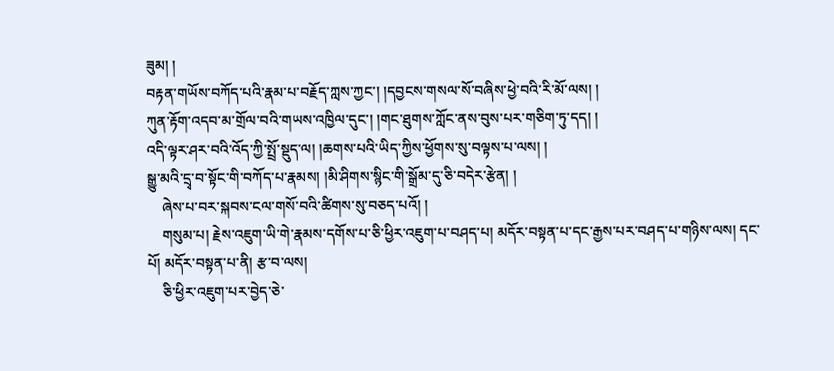ཟུམ། །
བརྟན་གཡོས་བཀོད་པའི་རྣམ་པ་བརྗོད་ཀླས་ཀྱང་། །དབྱངས་གསལ་སོ་བཞིས་ཕྱེ་བའི་རི་མོ་ལས། །
ཀུན་རྟོག་འདབ་མ་གྲོལ་བའི་གཡས་འཁྱིལ་དུང་། །གང་ཐུགས་ཀློང་ནས་བུས་པར་གཅིག་ཏུ་དད། །
འདི་ལྟར་ཤར་བའི་འོད་ཀྱི་སྤྲོ་སྡུད་ལ། །ཆགས་པའི་ཡིད་ཀྱིས་ཕྱོགས་སུ་བལྟས་པ་ལས། །
སྒྱུ་མའི་དྲྭ་བ་སྟོང་གི་བཀོད་པ་རྣམས། །མི་ཤིགས་སྙིང་གི་སྒྲོམ་དུ་ཅི་བདེར་རྩེན། །
    ཞེས་པ་བར་སྐབས་ངལ་གསོ་བའི་ཚིགས་སུ་བཅད་པའོ། །
    གསུམ་པ། རྗེས་འཇུག་ཡི་གེ་རྣམས་དགོས་པ་ཅི་ཕྱིར་འཇུག་པ་བཤད་པ། མདོར་བསྟན་པ་དང་རྒྱས་པར་བཤད་པ་གཉིས་ལས། དང་པོ། མདོར་བསྟན་པ་ནི། རྩ་བ་ལས།
    ཅི་ཕྱིར་འཇུག་པར་བྱེད་ཅེ་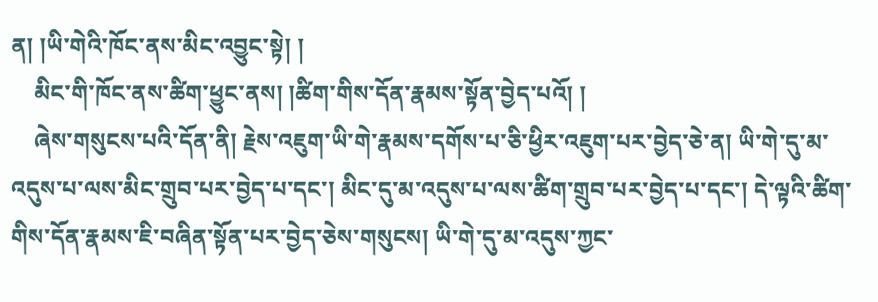ན། །ཡི་གེའི་ཁོང་ནས་མིང་འབྱུང་སྟེ། །
    མིང་གི་ཁོང་ནས་ཚིག་ཕྱུང་ནས། །ཚིག་གིས་དོན་རྣམས་སྟོན་བྱེད་པའོ། །
    ཞེས་གསུངས་པའི་དོན་ནི། རྗེས་འཇུག་ཡི་གེ་རྣམས་དགོས་པ་ཅི་ཕྱིར་འཇུག་པར་བྱེད་ཅེ་ན། ཡི་གེ་དུ་མ་འདུས་པ་ལས་མིང་གྲུབ་པར་བྱེད་པ་དང་། མིང་དུ་མ་འདུས་པ་ལས་ཚིག་གྲུབ་པར་བྱེད་པ་དང་། དེ་ལྟའི་ཚིག་གིས་དོན་རྣམས་ཇི་བཞིན་སྟོན་པར་བྱེད་ཅེས་གསུངས། ཡི་གེ་དུ་མ་འདུས་ཀྱང་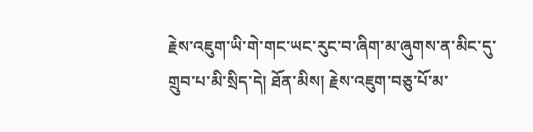རྗེས་འཇུག་ཡི་གེ་གང་ཡང་རུང་བ་ཞིག་མ་ཞུགས་ན་མིང་དུ་གྲུབ་པ་མི་སྲིད་དེ། ཐོན་མིས། རྗེས་འཇུག་བཅུ་པོ་མ་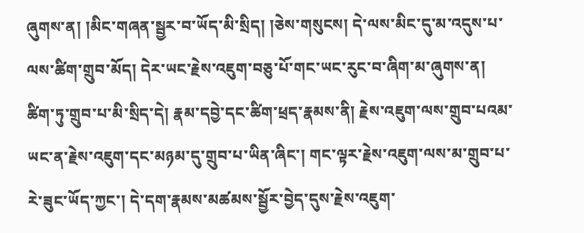ཞུགས་ན། །མིང་གཞན་སྦྱར་བ་ཡོད་མི་སྲིད། །ཅེས་གསུངས། དེ་ལས་མིང་དུ་མ་འདུས་པ་ལས་ཚིག་གྲུབ་མོད། དེར་ཡང་རྗེས་འཇུག་བཅུ་པོ་གང་ཡང་རུང་བ་ཞིག་མ་ཞུགས་ན། ཚིག་ཏུ་གྲུབ་པ་མི་སྲིད་དེ། རྣམ་དབྱེ་དང་ཚིག་ཕྲད་རྣམས་ནི། རྗེས་འཇུག་ལས་གྲུབ་པའམ་ཡང་ན་རྗེས་འཇུག་དང་མཉམ་དུ་གྲུབ་པ་ཡིན་ཞིང་། གང་ལྟར་རྗེས་འཇུག་ལས་མ་གྲུབ་པ་རེ་ཟུང་ཡོད་ཀྱང་། དེ་དག་རྣམས་མཚམས་སྦྱོར་བྱེད་དུས་རྗེས་འཇུག་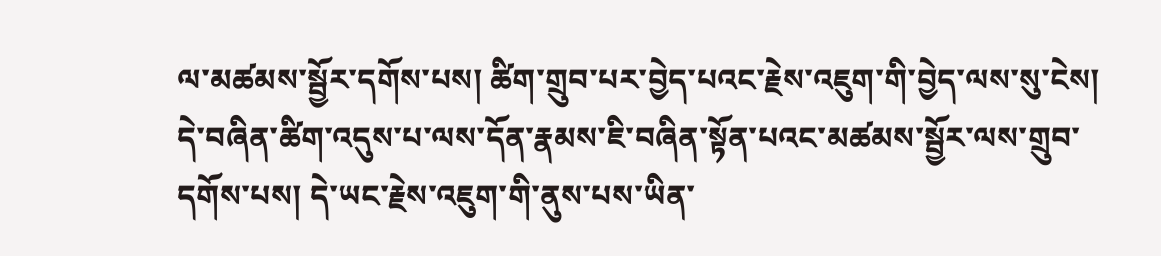ལ་མཚམས་སྦྱོར་དགོས་པས། ཚིག་གྲུབ་པར་བྱེད་པའང་རྗེས་འཇུག་གི་བྱེད་ལས་སུ་ངེས། དེ་བཞིན་ཚིག་འདུས་པ་ལས་དོན་རྣམས་ཇི་བཞིན་སྟོན་པའང་མཚམས་སྦྱོར་ལས་གྲུབ་དགོས་པས། དེ་ཡང་རྗེས་འཇུག་གི་ནུས་པས་ཡིན་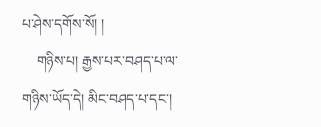པ་ཤེས་དགོས་སོ། །
    གཉིས་པ། རྒྱས་པར་བཤད་པ་ལ་གཉིས་ཡོད་དེ། མིང་བཤད་པ་དང་།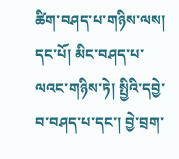ཚིག་བཤད་པ་གཉིས་ལས། དང་པོ། མིང་བཤད་པ་ལའང་གཉིས་ཏེ། སྤྱིའི་དབྱེ་བ་བཤད་པ་དང་། བྱེ་བྲག་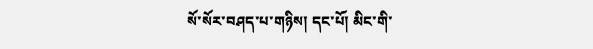སོ་སོར་བཤད་པ་གཉིས། དང་པོ། མིང་གི་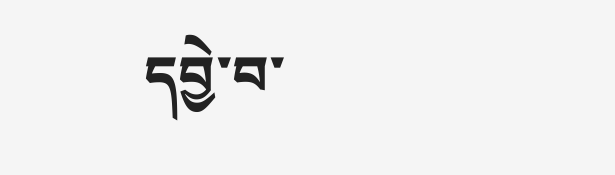དབྱེ་བ་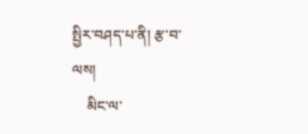སྤྱིར་བཤད་པ་ནི། རྩ་བ་ལས།
    མིང་ལ་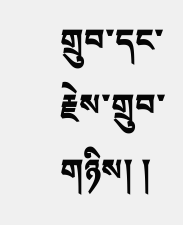གྲུབ་དང་རྗེས་གྲུབ་གཉིས། །